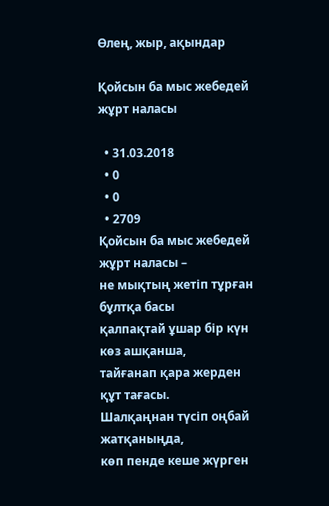Өлең, жыр, ақындар

Қойсын ба мыс жебедей жұрт наласы

  • 31.03.2018
  • 0
  • 0
  • 2709
Қойсын ба мыс жебедей жұрт наласы –
не мықтың жетіп тұрған бұлтқа басы
қалпақтай ұшар бір күн көз ашқанша,
тайғанап қара жерден құт тағасы.
Шалқаңнан түсіп оңбай жатқаныңда,
көп пенде кеше жүрген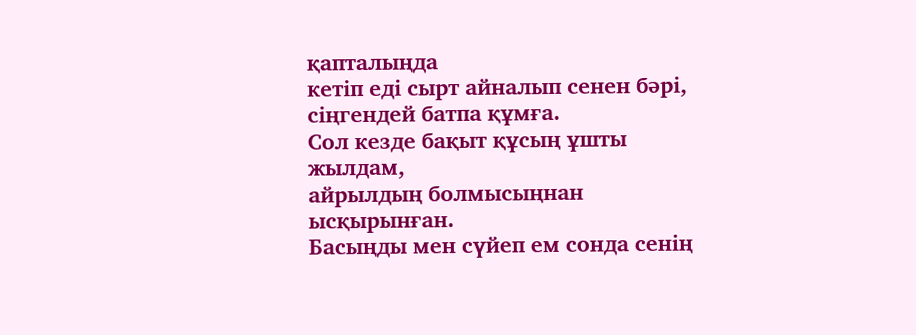қапталыңда
кетіп еді сырт айналып сенен бәрі,
сіңгендей батпа құмға.
Сол кезде бақыт құсың ұшты жылдам,
айрылдың болмысыңнан ысқырынған.
Басыңды мен сүйеп ем сонда сенің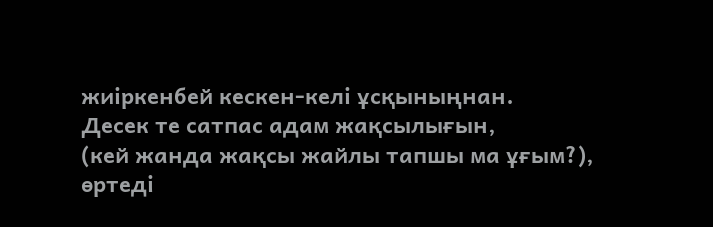жиіркенбей кескен-келі ұсқыныңнан.
Десек те сатпас адам жақсылығын,
(кей жанда жақсы жайлы тапшы ма ұғым?),
өртеді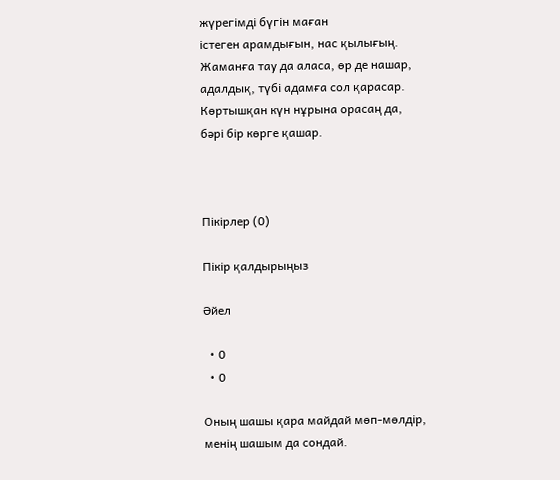жүрегімді бүгін маған
істеген арамдығын, нас қылығың.
Жаманға тау да аласа, өр де нашар,
адалдық, түбі адамға сол қарасар.
Көртышқан күн нұрына орасаң да,
бәрі бір көрге қашар.



Пікірлер (0)

Пікір қалдырыңыз

Әйел

  • 0
  • 0

Оның шашы қара майдай мөп-мөлдір,
менің шашым да сондай.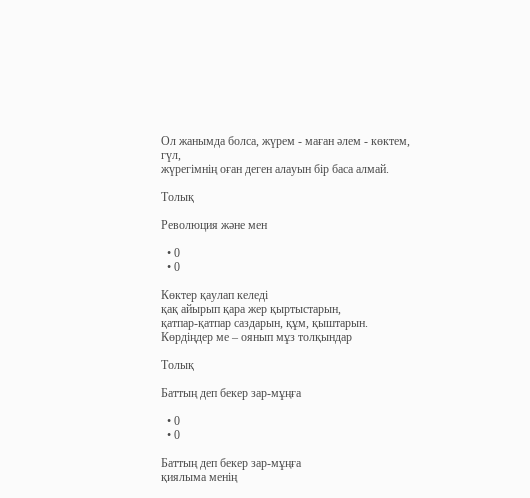Ол жанымда болса, жүрем - маған әлем - көктем, гүл,
жүрегімнің оған деген алауын бір баса алмай.

Толық

Революция және мен

  • 0
  • 0

Көктер қаулап келеді
қақ айырып қара жер қыртыстарын,
қатпар-қатпар саздарын, құм, қыштарын.
Көрдіңдер ме – оянып мұз толқындар

Толық

Баттың деп бекер зар-мұңға

  • 0
  • 0

Баттың деп бекер зар-мұңға
қиялыма менің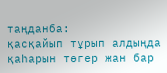таңданба:
қасқайып тұрып алдыңда
қаһарын төгер жан бар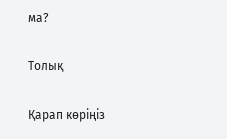ма?

Толық

Қарап көріңіз